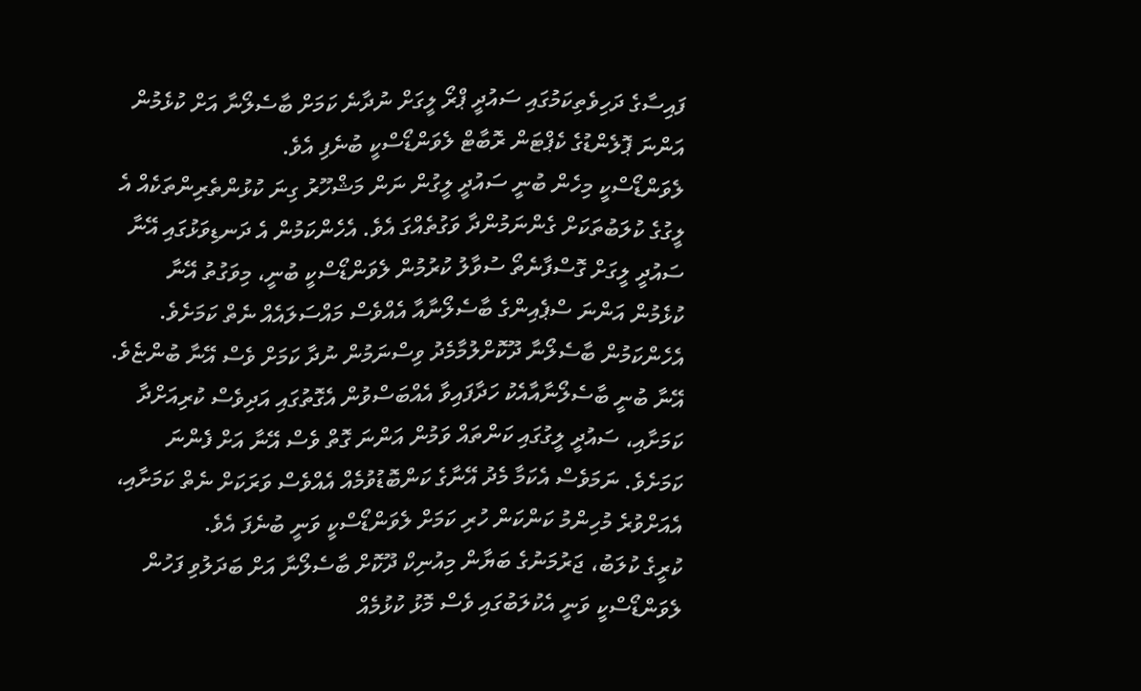ފައިސާގެ ދަހިވެތިކަމުގައި ސައުދީ ޕްރޯ ލީގަށް ނުދާނެ ކަމަށް ބާސެލޯނާ އަށް ކުޅެމުން އަންނަ ޕޮލެންޑުގެ ކެޕްޓަން ރޮބާޓް ލެވަންޑޯސްކީ ބުނެފި އެވެ.
ލެވަންޑޯސްކީ މިހެން ބުނީ ސައުދީ ލީގުން ނަން މަޝްހޫރު ގިނަ ކުޅުންތެރިންތަކެއް އެ ލީގުގެ ކުލަބުތަކަށް ގެންނަމުންދާ ވަގުތެއްގަ އެވެ. އެހެންކަމުން އެ ދަނޑިވަޅުގައި އޭނާ ސައުދީ ލީގަށް ގޮސްފާނެތޯ ސުވާލު ކުރުމުން ލެވަންޑޯސްކީ ބުނީ، މިވަގުތު އޭނާ ކުޅެމުން އަންނަ ސްޕެއިންގެ ބާސެލޯނާއާ އެއްވެސް މައްސަލައެއް ނެތް ކަމަށެވެ. އެހެންކަމުން ބާސެލޯނާ ދޫކޮށްލުމާމެދު ވިސްނަމުން ނުދާ ކަމަށް ވެސް އޭނާ ބުންޏެވެ. އޭނާ ބުނީ ބާސެލޯނާއާއެކު ހަދާފައިވާ އެއްބަސްވުން އެގޮތުގައި އަދިވެސް ކުރިއަށްދާ ކަމަށާއި، ސައުދީ ލީގުގައި ކަންތައް ވަމުން އަންނަ ގޮތް ވެސް އޭނާ އަށް ފެންނަ ކަމަށެވެ. ނަމަވެސް އެކަމާ މެދު އޭނާގެ ކަންބޮޑުވުމެއް އެއްވެސް ވަރަކަށް ނެތް ކަމަށާއި، އެއަށްވުރެ މުހިންމު ކަންކަން ހުރި ކަމަށް ލެވަންޑޯސްކީ ވަނީ ބުނެފަ އެވެ.
ކުރީގެ ކުލަބު، ޖަރުމަނުގެ ބަޔާން މިއުނިކް ދޫކޮށް ބާސެލޯނާ އަށް ބަދަލުވި ފަހުން ލެވަންޑޯސްކީ ވަނީ އެކުލަބުގައި ވެސް މޮޅު ކުޅުމެއް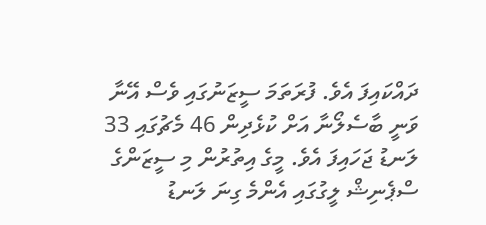ދައްކައިފަ އެވެ. ފުރަތަމަ ސީޒަނުގައި ވެސް އޭނާ ވަނީ ބާސެލޯނާ އަށް ކުޅެދިން 46 މެޗުގައި 33 ލަނޑު ޖަހައިފަ އެވެ. މީގެ އިތުރުން މި ސީޒަންގެ ސްޕެނިޝް ލީގުގައި އެންމެ ގިނަ ލަނޑު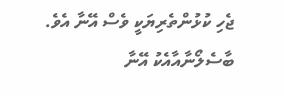ޖެހި ކުޅުންތެރިޔަކީ ވެސް އޭނާ އެވެ. ބާސެލޯނާއާއެކު އޭނާ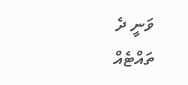ވަނީ ދެ ތައްޓެއް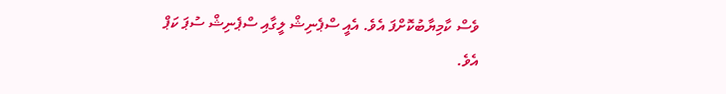ވެސް ކާމިޔާބުކޮށްފަ އެވެ. އެއީ ސްޕެނިޝް ލީގާއި ސްޕެނިޝް ސުޕަ ކަޕް އެވެ.